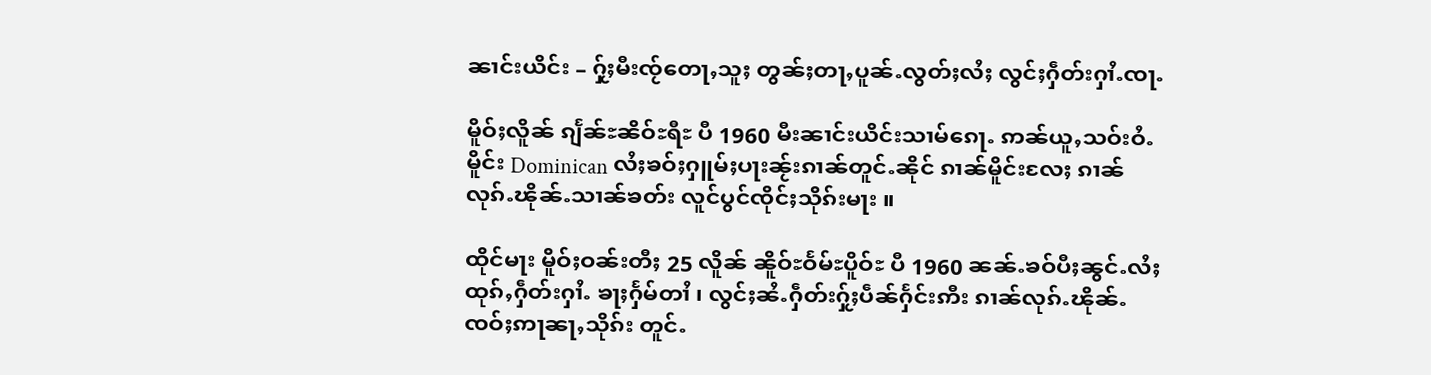ၼၢင်းယိင်း – ႁႂ်ႈမီးၸႂ်တေႃႇသူႈ တွၼ်ႈတႃႇပူၼ်ႉလွတ်ႈလႆႈ လွင်ႈႁဵတ်းႁၢႆႉၸႃႉ

မိူဝ်ႈလိူၼ် ၵျႅၼ်ႊၼိဝ်ႊရီႊ ပီ 1960 မီးၼၢင်းယိင်းသၢမ်ၵေႃႉ ဢၼ်ယူႇသဝ်းဝႆႉမိူင်း Dominican လႆႈၶဝ်ႈႁူမ်ႈပႃးၼႂ်းၵၢၼ်တူင်ႉၼိုင် ၵၢၼ်မိူင်းလႄႈ ၵၢၼ်လုၵ်ႉၽိုၼ်ႉသၢၼ်ၶတ်း လူင်ပွင်ၸိုင်ႈသိုၵ်းမႃး ။

ထိုင်မႃး မိူဝ်ႈဝၼ်းတီႈ 25 လိူၼ် ၼိူဝ်ႊဝႅမ်ႊပိူဝ်ႊ ပီ 1960 ၼၼ်ႉၶဝ်ပီႈၼွင်ႉလႆႈထုၵ်ႇႁဵတ်းႁၢႆႉ ၶႃႈႁႅမ်တၢႆ ၊ လွင်ႈၼႆႉႁဵတ်းႁႂ်ႈပဵၼ်ႁႅင်းဢီး ၵၢၼ်လုၵ်ႉၽိုၼ်ႉၸဝ်ႈဢႃၼႃႇသိုၵ်း တူင်ႉ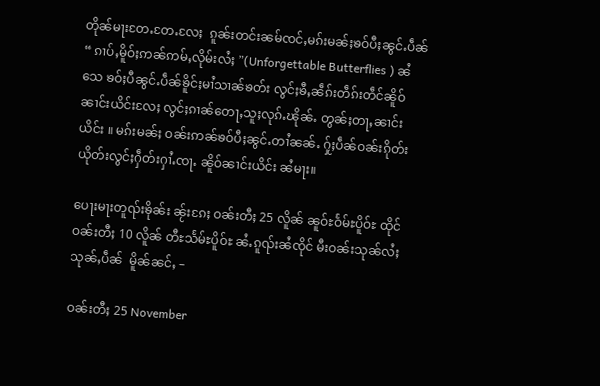တိုၼ်မႃးတႄႉတႄႉလႄႈ  ၵူၼ်းတင်းၼမ်ၸင်ႇမၵ်းမၼ်ႈၶဝ်ပီႈၼွင်ႉပဵၼ် “ ၵၢပ်ႇမိူဝ်ႈဢၼ်ဢမ်ႇလိုမ်းလႆႈ ”(Unforgettable Butterflies ) ၼႆသေ ၶဝ်ႈပီၼွင်ႉပဵၼ်ၶိူင်ႈမၢႆသၢၼ်ၶတ်း လွင်ႈၶီႇၼဵၵ်းတဵၵ်းတဵင်ၼိူဝ်ၼၢင်းယိင်းလႄႈ လွင်ႈၵၢၼ်တေႃႇသူႈလုၵ်ႉၽိုၼ်ႉ တွၼ်ႈတႃႇၼၢင်းယိင်း ။ မၵ်းမၼ်ႈ ဝၼ်းဢၼ်ၶဝ်ပီႈၼွင်ႉတၢႆၼၼ်ႉ ႁႂ်ႈပဵၼ်ဝၼ်းၵိုတ်းယိုတ်းလွင်ႈႁဵတ်းႁၢႆႉၸႃႉ ၼိူဝ်ၼၢင်းယိင်း ၼႆမႃး။

ပေႃးမႃးတူၺ်းၶိုၼ်း ၼႂ်းၵႄႈ ဝၼ်းတီႈ 25 လိူၼ် ၼူဝ်ႊဝႅမ်ႊပိူဝ်ႊ ထိုင် ဝၼ်းတီႈ 10 လိူၼ် တီႊသႅမ်ႊပိူဝ်ႊ ၼႆႉၵူၺ်းၼႆၸိုင် မီးဝၼ်းသုၼ်လႆႈသုၼ်ႇပဵၼ်  မိူၼ်ၼင်ႇ –

ဝၼ်းတီႈ 25 November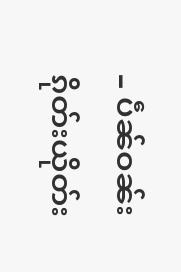– ပဵၼ်ဝၼ်းၵိုတ်းယိုတ်း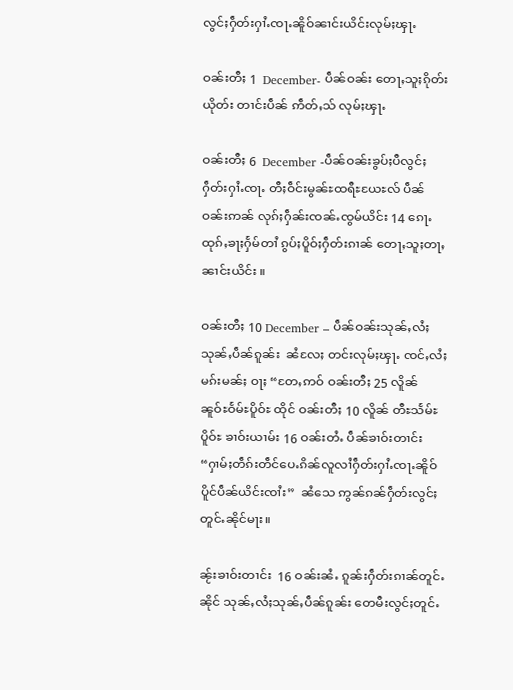လွင်ႈႁဵတ်းႁၢႆႉၸႃႉၼိူဝ်ၼၢင်းယိင်းလုမ်ႈၾႃႉ

ဝၼ်းတီႈ 1  December- ပဵၼ်ဝၼ်း တေႃႇသူႈၵိုတ်းယိုတ်း တၢင်းပဵၼ် ဢဵတ်ႇသ် လုမ်ႈၾႃႉ

ဝၼ်းတီႈ 6  December -ပဵၼ်ဝၼ်းၶွပ်ႈပီလွင်ႈႁဵတ်းႁၢႆႉၸႃႉ တီႈဝဵင်းမွၼ်ႊထရီႊယႄႊလ် ပဵၼ်ဝၼ်းဢၼ် လုၵ်ႈႁဵၼ်းၸၼ်ႉၸွမ်ယိင်း 14 ၵေႃႉ ထုၵ်ႇၶႃႈႁႅမ်တၢႆ ၵွပ်ႈပိူဝ်ႈႁဵတ်းၵၢၼ် တေႃႇသူႈတႃႇၼၢင်းယိင်း ။

ဝၼ်းတီႈ 10 December – ပဵၼ်ဝၼ်းသုၼ်ႇလႆႈသုၼ်ႇပဵၼ်ၵူၼ်း  ၼႆလႄႈ တင်းလုမ်ႈၾႃႉ ၸင်ႇလႆႈမၵ်းမၼ်ႈ ဝႃႈ “တႄႇဢဝ် ဝၼ်းတီႈ 25 လိူၼ် ၼူဝ်ႊဝႅမ်ႊပိူဝ်ႊ ထိုင် ဝၼ်းတီႈ 10 လိူၼ် တီႊသႅမ်ႊပိူဝ်ႊ ၶၢဝ်းယၢမ်း 16 ဝၼ်းတႆႉ ပဵၼ်ၶၢဝ်းတၢင်း “ႁၢမ်ႈတဵၵ်းတဵင်ပေႉၵိၼ်လူလၢႆႁဵတ်းႁၢႆႉၸႃႉၼိူဝ်ပိူင်ပဵၼ်ယိင်းၸၢႆး”  ၼႆသေ ဢွၼ်ၵၼ်ႁဵတ်းလွင်ႈတူင်ႉၼိုင်မႃး။

ၼႂ်းၶၢဝ်းတၢင်း  16 ဝၼ်းၼႆႉ ၵူၼ်းႁဵတ်းၵၢၼ်တူင်ႉၼိုင် သုၼ်ႇလႆႈသုၼ်ႇပဵၼ်ၵူၼ်း တေမီးလွင်ႈတူင်ႉ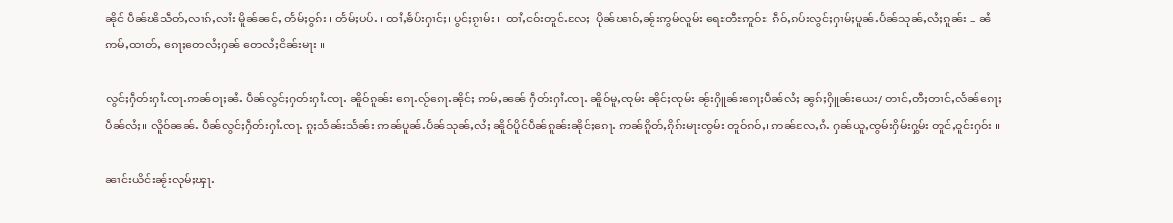ၼိုင် ပဵၼ်ၽိသဵတ်ႇလၢၵ်ႇလၢႆး မိူၼ်ၼင်ႇ တႅမ်ႈဝွၵ်း ၊ တႅမ်ႈပပ်ႉ ၊ ထၢႆႇၶႅပ်းႁၢင်ႈ၊ ပွင်ႈၵႂၢမ်း ၊  ထၢႆႇငဝ်းတူင်ႉလႄႈ  ပိုၼ်ၽၢဝ်ႇၼႂ်းဢွမ်လူမ်း ရေႊတီႊဢူဝ်ႊ  ၵဵဝ်ႇၵပ်းလွင်ႈႁၢမ်ႈပူၼ်ႉပႅၼ်သုၼ်ႇလႆႈၵူၼ်း – ၼႆဢမ်ႇထၢတ်ႇ ၵေႃႈတေလႆႈႁၼ် တေလႆႈငိၼ်းမႃး ။

လွင်ႈႁဵတ်းႁၢႆႉၸႃႉဢၼ်ဝႃႈၼႆႉ ပဵၼ်လွင်ႈႁတ်းႁၢႆႉၸႃႉ ၼိူဝ်ၵူၼ်း ၵေႃႉလႂ်ၵေႃႉၼိုင်ႈ ဢမ်ႇၼၼ် ႁဵတ်းႁၢႆႉၸႃႉ ၼိူဝ်မူႇၸုမ်း ၼိုင်ႈၸုမ်း ၼႂ်းႁိူၼ်းၵေႃႈပဵၼ်လႆႈ ၼွၵ်ႈႁိူၼ်းယေး/ တၢင်ႇတီႈတၢင်ႇလႅၼ်ၵေႃႈ ပဵၼ်လႆႈ။ လိူဝ်ၼၼ်ႉ ပဵၼ်လွင်ႈႁဵတ်းႁၢႆႉၸႃႉ ၵူႈသႅၼ်းသႅၼ်း ဢၼ်ပူၼ်ႉပႅၼ်သုၼ်ႇလႆႈ ၼိူဝ်ပိူင်ပဵၼ်ၵူၼ်းၼိုင်ႈၵေႃႉ ဢၼ်ၵိူတ်ႇၵိုၵ်းမႃးၸွမ်း တူဝ်ၵဝ်ႇ၊ ဢၼ်လႄႇၵႆႉ ႁၼ်ယူႇၸွမ်းႁိမ်းႁွမ်း တူင်ႇဝူင်းႁဝ်း ။

ၼၢင်းယိင်းၼႂ်းလုမ်ႈၾႃႉ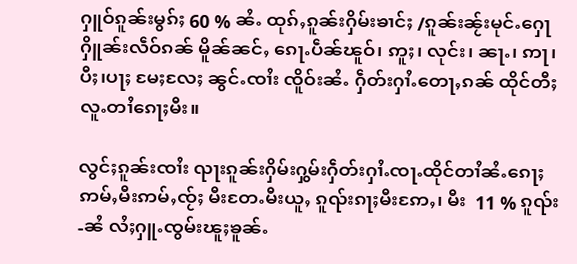ႁူဝ်ၵူၼ်းမွၵ်ႈ 60 % ၼႆႉ ထုၵ်ႇၵူၼ်းႁိမ်းၶၢင်ႈ /ၵူၼ်းၼႂ်းမုင်ႉႁေႃႁိူၼ်းလဵဝ်ၵၼ် မိူၼ်ၼင်ႇ ၵေႃႉပဵၼ်ၽူဝ်၊ ဢူႈ၊ လုင်း၊ ၼႃႉ၊ ဢႃ၊ ပီႈ၊ပႃႈ မႄႈလႄႈ ၼွင်ႉၸၢႆး ၸိူဝ်းၼႆႉ ႁဵတ်းႁၢႆႉတေႃႇၵၼ် ထိုင်တီႈ လူႉတၢႆၵေႃႈမီး။

လွင်ႈၵူၼ်းၸၢႆး ၺႃးၵူၼ်းႁိမ်းႁွမ်းႁဵတ်းႁၢႆႉၸႃႉထိုင်တၢႆၼႆႉၵေႃႈ ဢမ်ႇမီးဢမ်ႇၸႂ်ႈ မီးတႄႉမီးယူႇ ၵူၺ်းၵႃႈမီးဢႄႇ၊ မီး  11 % ၵူၺ်း -ၼႆ လႆႈႁူႉၸွမ်းၽူႈၶူၼ်ႉ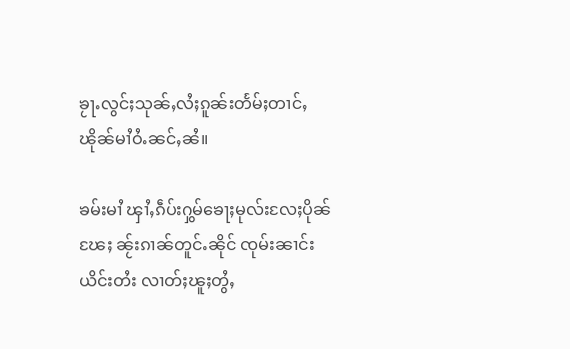ၶႂႃႉလွင်ႈသုၼ်ႇလႆႈၵူၼ်းတႅမ်ႈတၢင်ႇၽိုၼ်မၢႆဝႆႉၼင်ႇၼႆ။

ၶမ်းမၢႆ ၾၢႆႇၵဵပ်းႁွမ်ၶေႃႈမုလ်းလႄႈပိုၼ်ၽႄႈ ၼႂ်းၵၢၼ်တူင်ႉၼိုင် ၸုမ်းၼၢင်းယိင်းတႆး လၢတ်ႈၽူႈတွႆႇ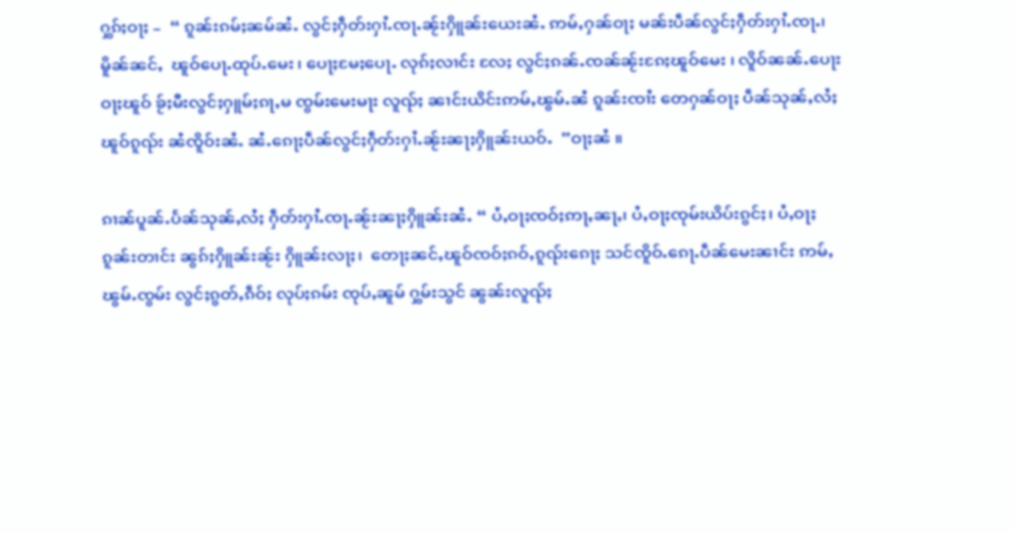ႁွၵ်ႈဝႃႈ –  “ ၵူၼ်းၵမ်ႈၼမ်ၼႆႉ လွင်ႈႁဵတ်းႁၢႆႉၸႃႉၼႂ်းႁိူၼ်းယေးၼႆႉ ဢမ်ႇႁၼ်ဝႃႈ မၼ်းပဵၼ်လွင်ႈႁဵတ်းႁၢႆႉၸႃႉ၊ မိူၼ်ၼင်ႇ  ၽူဝ်ပေႃႉထုပ်ႉမေး ၊ ပေႃႈမႄႈပေႃႉ လုၵ်ႈလၢင်း လႄႈ လွင်ႈၵၼ်ႉၸၼ်ၼႂ်းၵႄႈၽူဝ်မေး ၊ လိူဝ်ၼၼ်ႉပေႃးဝႃႈၽူဝ် ၶႂ်ႈမီးလွင်ႈႁူမ်ႈၵႃႇမ ၸွမ်းမေးမႃး လူၺ်ႈ ၼၢင်းယိင်းဢမ်ႇၽွမ်ႉၼႆ ၵူၼ်းၸၢႆး တေႁၼ်ဝႃႈ ပဵၼ်သုၼ်ႇလႆႈၽူဝ်ၵူၺ်း ၼႆၸိူဝ်းၼႆႉ ၼႆႉၵေႃႈပဵၼ်လွင်ႈႁဵတ်းႁၢႆႉၼႂ်းၼႃႈႁိူၼ်းယဝ်ႉ  ”ဝႃႈၼႆ ။

ၵၢၼ်ပူၼ်ႉပႅၼ်သုၼ်ႇလႆႈ ႁဵတ်းႁၢႆႉၸႃႉၼႂ်းၼႃႈႁိူၼ်းၼႆႉ “ ပႆႇဝႃႈၸဝ်ႈဢႃႇၼႃႇ၊ ပႆႇဝႃႈၸုမ်းယိပ်းၵွင်ႈ၊ ပႆႇဝႃႈၵူၼ်းတၢင်း ၼွၵ်ႈႁိူၼ်းၼႂ်း ႁိူၼ်းလႃႈ၊  တေႃႈၼင်ႇၽူဝ်ၸဝ်ႈၵဝ်ႇၵူၺ်းၵေႃႈ သင်ၸိူဝ်ႉၵေႃႉပဵၼ်မေးၼၢင်း ဢမ်ႇၽွမ်ႉၸွမ်း လွင်ႈၵွတ်ႇၵဵဝ်ႈ လုပ်ႈၵမ်း ၸုပ်ႇၼူမ် ႁွမ်းသွင် ၼွၼ်းလူၺ်ႈ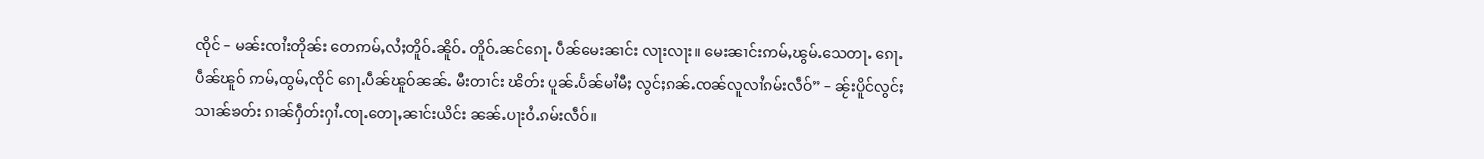ၸိုင် – မၼ်းၸၢႆးတိုၼ်း တေဢမ်ႇလႆႈတိူဝ်ႉၼိူဝ်ႉ တိူဝ်ႉၼင်ၵေႃႉ ပဵၼ်မေးၼၢင်း လႃးလႃး။ မေးၼၢင်းဢမ်ႇၽွမ်ႉသေတႃႉ ၵေႃႉပဵၼ်ၽူဝ် ဢမ်ႇထွမ်ႇၸိုင် ၵေႃႉပဵၼ်ၽူဝ်ၼၼ်ႉ မီးတၢင်း ၽိတ်း ပူၼ်ႉပႅၼ်မၢႆမီႈ လွင်ႈၵၼ်ႉၸၼ်လူလၢႆၵမ်းလဵဝ်” – ၼႂ်းပိူင်လွင်ႈသၢၼ်ၶတ်း ၵၢၼ်ႁဵတ်းႁၢႆႉၸႃႉတေႃႇၼၢင်းယိင်း ၼၼ်ႉပႃးဝႆႉၵမ်းလဵဝ်။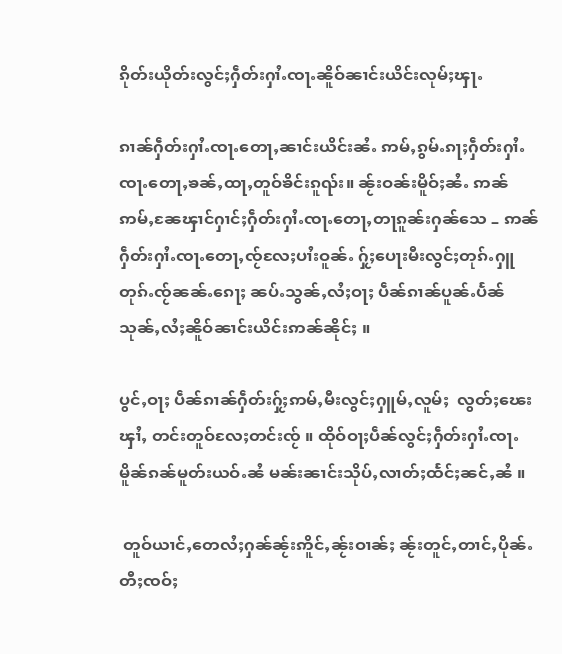ၵိုတ်းယိုတ်းလွင်ႈႁဵတ်းႁၢႆႉၸႃႉၼိူဝ်ၼၢင်းယိင်းလုမ်ႈၾႃႉ

ၵၢၼ်ႁဵတ်းႁၢႆႉၸႃႉတေႃႇၼၢင်းယိင်းၼႆႉ ဢမ်ႇၵွမ်ႉၵႃႈႁဵတ်းႁၢႆႉၸႃႉတေႃႇၶၼ်ႇထႃႇတူဝ်ၶိင်းၵူၺ်း။ ၼႂ်းဝၼ်းမိူဝ်ႈၼႆႉ ဢၼ်ဢမ်ႇၼႄၾၢင်ႁၢင်ႈႁဵတ်းႁၢႆႉၸႃႉတေႃႇတႃၵူၼ်းႁၼ်သေ – ဢၼ်ႁဵတ်းႁၢႆႉၸႃႉတေႃႇၸႂ်လႄႈပၢႆးဝူၼ်ႉ ႁႂ်ႈပေႃးမီးလွင်ႈတုၵ်ႉႁူတုၵ်ႉၸႂ်ၼၼ်ႉၵေႃႈ ၼပ်ႉသွၼ်ႇလႆႈဝႃႈ ပဵၼ်ၵၢၼ်ပူၼ်ႉပႅၼ်သုၼ်ႇလႆႈၼိူဝ်ၼၢင်းယိင်းဢၼ်ၼိုင်ႈ ။

ပွင်ႇဝႃႈ ပဵၼ်ၵၢၼ်ႁဵတ်းႁႂ်ႈဢမ်ႇမီးလွင်ႈႁူမ်ႇလူမ်ႈ  လွတ်ႈၽေး ၾၢႆႇ တင်းတူဝ်လႄႈတင်းၸႂ် ။ ထိုဝ်ဝႃႈပဵၼ်လွင်ႈႁဵတ်းႁၢႆႉၸႃႉမိူၼ်ၵၼ်မူတ်းယဝ်ႉၼႆ မၼ်းၼၢင်းသိုပ်ႇလၢတ်ႈထႅင်ႈၼင်ႇၼႆ ။

 တူဝ်ယၢင်ႇတေလႆႈႁၼ်ၼႂ်းဢိူင်ႇၼႂ်းဝၢၼ်ႈ ၼႂ်းတူင်ႇတၢင်ႇပိုၼ်ႉတီႈၸဝ်ႈ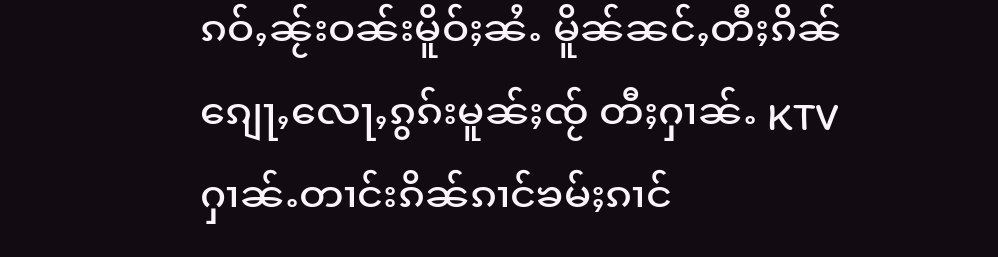ၵဝ်ႇၼႂ်းဝၼ်းမိူဝ်ႈၼႆႉ မိူၼ်ၼင်ႇတီႈၵိၼ်ၵျေႃႇလေႃႇၵွၵ်းမူၼ်ႈၸႂ် တီႈႁၢၼ်ႉ KTV  ႁၢၼ်ႉတၢင်းၵိၼ်ၵၢင်ၶမ်ႈၵၢင်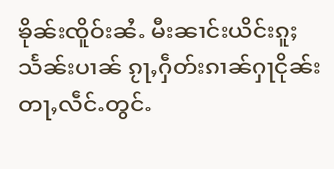ၶိုၼ်းၸိူဝ်းၼႆႉ မီးၼၢင်းယိင်းၵူႈသႅၼ်းပၢၼ် ၵႂႃႇႁဵတ်းၵၢၼ်ႁႃငိုၼ်းတႃႇလဵင်ႉတွင်ႉ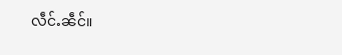လဵင်ႉၼဵင်။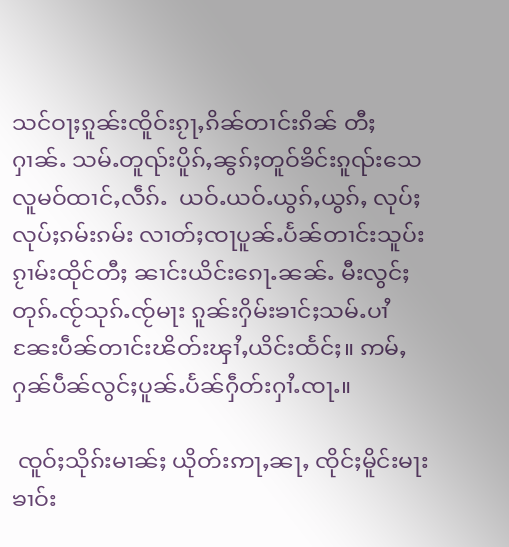သင်ဝႃႈၵူၼ်းၸိူဝ်းၵႂႃႇၵိၼ်တၢင်းၵိၼ် တီႈႁၢၼ်ႉ သမ်ႉတူၺ်းပိူၵ်ႇၼွၵ်ႈတူဝ်ၶိင်းၵူၺ်းသေလူမဝ်ထၢင်ႇလဵၵ်ႉ  ယဝ်ႉယဝ်ႉယွၵ်ႇယွၵ်ႇ လုပ်ႈလုပ်ႈၵမ်းၵမ်း လၢတ်ႈၸႃပူၼ်ႉပႅၼ်တၢင်းသူပ်းၵႂၢမ်းထိုင်တီႈ ၼၢင်းယိင်းၵေႃႉၼၼ်ႉ မီးလွင်ႈတုၵ်ႉၸႂ်သုၵ်ႉၸႂ်မႃး ၵူၼ်းႁိမ်းၶၢင်ႈသမ်ႉပၢႆၼႄးပဵၼ်တၢင်းၽိတ်းၾၢႆႇယိင်းထႅင်ႈ။ ဢမ်ႇႁၼ်ပဵၼ်လွင်ႈပူၼ်ႉပႅၼ်ႁဵတ်းႁၢႆႉၸႃႉ။

 ၸူဝ်ႈသိုၵ်းမၢၼ်ႈ ယိုတ်းဢႃႇၼႃႇ ၸိုင်ႈမိူင်းမႃးၶၢဝ်း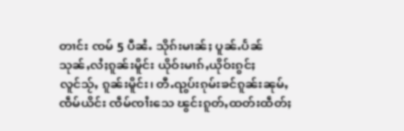တၢင်း ၸမ် 5 ပီၼႆႉ သိုၵ်းမၢၼ်ႈ ပူၼ်ႉပႅၼ် သုၼ်ႇလႆႈၵူၼ်းမိူင်း ယိုဝ်းမၢၵ်ႇယိုဝ်းၵွင်ႈလူင်သႂ်ႇ ၵူၼ်းမိူင်း၊ တီႉၺွပ်းၵုမ်းၶင်ၵူၼ်းၼုမ်ႇ ၸဵမ်ယိင်း ၸဵမ်ၸၢႆးသေ ၽွင်းၵူတ်ႇထတ်းထဵတ်ႈ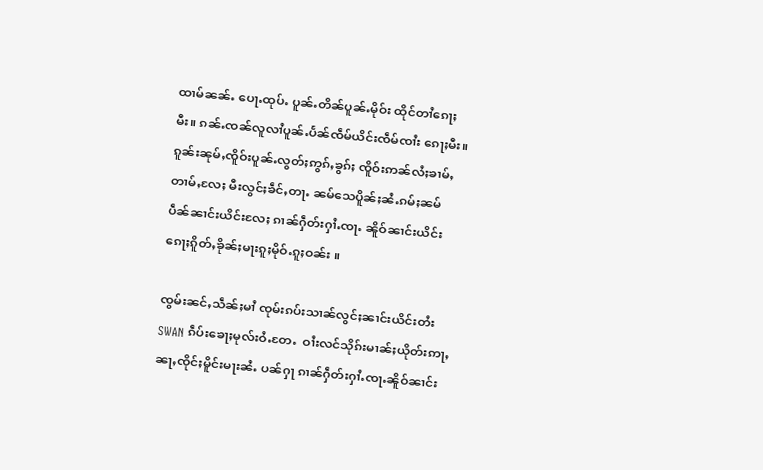ထၢမ်ၼၼ်ႉ ပေႃႉထုပ်ႉ ပူၼ်ႉတိၼ်ပူၼ်ႉမိုဝ်း ထိုင်တၢႆၵေႃႈမီး။ ၵၼ်ႉၸၼ်လူလၢႆပူၼ်ႉပႅၼ်ၸဵမ်ယိင်းၸဵမ်ၸၢႆး ၵေႃႈမီး။  ၵူၼ်းၼုမ်ႇၸိူဝ်းပူၼ်ႉလွတ်ႈဢွၵ်ႇၶွၵ်ႈ ၸိူဝ်းဢၼ်လႆႈၶၢမ်ႇတၢမ်ႇလႄႈ မီးလွင်ႈၶဵင်ႇတႃႉ ၼမ်သေပိူၼ်ႈၼႆႉၵမ်ႈၼမ် ပဵၼ်ၼၢင်းယိင်းလႄႈ ၵၢၼ်ႁဵတ်းႁၢႆႉၸႃႉ ၼိူဝ်ၼၢင်းယိင်းၵေႃႈၵိူတ်ႇၶိုၼ်ႈမႃးၵူႈမိုဝ်ႉၵူႈဝၼ်း ။

ၸွမ်းၼင်ႇသဵၼ်ႈမၢႆ ၸုမ်းၵပ်းသၢၼ်လွင်ႈၼၢင်းယိင်းတႆး SWAN ၵဵပ်းၶေႃႈမုလ်းဝႆႉတႄႉ  ဝၢႆးလင်သိုၵ်းမၢၼ်ႈယိုတ်းဢႃႇၼႃႇၸိုင်ႈမိူင်းမႃးၼႆႉ ပၼ်ႁႃ ၵၢၼ်ႁဵတ်းႁၢႆႉၸႃႉၼိူဝ်ၼၢင်း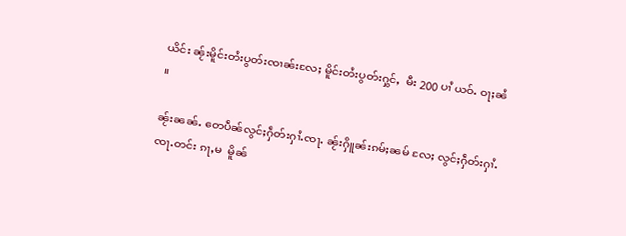ယိင်း ၼႂ်းမိူင်းတႆးပွတ်းၸၢၼ်းလႄႈ မိူင်းတႆးပွတ်းႁွင်ႇ  မီး 200 ပၢႆ ယဝ်ႉ ဝႃႈၼႆ ။

ၼႂ်းၼၼ်ႉ တေပဵၼ်လွင်ႈႁဵတ်းႁၢႆႉၸႃႉ ၼႂ်းႁိူၼ်းၵမ်ႈၼမ် လႄႈ လွင်ႈႁဵတ်းႁၢႆႉၸႃႉတင်း ၵႃႇမ  မိူၼ်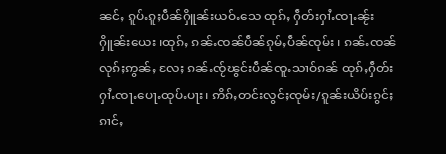ၼင်ႇ ၵူပ်ႉၵူႈပဵၼ်ႁိူၼ်းယဝ်ႉသေ ထုၵ်ႇ ႁဵတ်းႁၢႆႉၸႃႉၼႂ်းႁိူၼ်းယေး ၊ထုၵ်ႇ ၵၼ်ႉၸၼ်ပဵၼ်ၵုမ်ႇပဵၼ်ၸုမ်း ၊ ၵၼ်ႉၸၼ်လုၵ်ႈဢွၼ်ႇ လႄႈ ၵၼ်ႉၸႂ်ၽွင်းပဵၼ်ၸူႉသၢဝ်ၵၼ် ထုၵ်ႇႁဵတ်းႁၢႆႉၸႃႉပေႃႉထုပ်ႉပႃး၊ ဢိၵ်ႇတင်းလွင်ႈၸုမ်း/ၵူၼ်းယိပ်းၵွင်ႈၵၢင်ႇ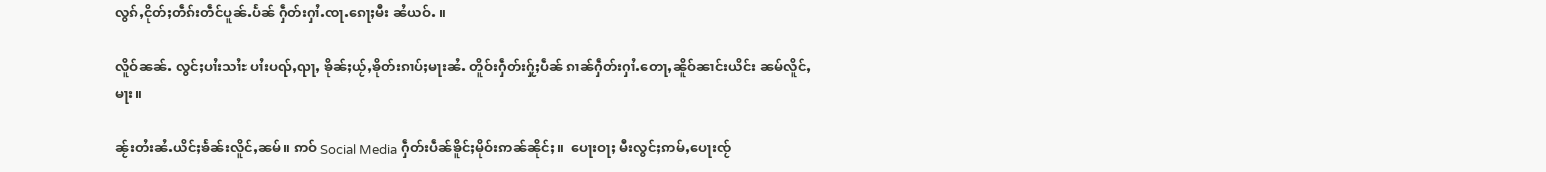လွၵ်ႇငိုတ်ႈတဵၵ်းတဵင်ပူၼ်ႉပႅၼ် ႁဵတ်းႁၢႆႉၸႃႉၵေႃႈမီး ၼႆယဝ်ႉ ။

လိူဝ်ၼၼ်ႉ လွင်ႈပၢႆးသၢႆႊ ပၢႆးပၺ်ႇၺႃႇ ၶိုၼ်ႈယႂ်ႇၶိုတ်းၵၢပ်ႈမႃးၼႆႉ တိူဝ်းႁဵတ်းႁႂ်ႈပဵၼ် ၵၢၼ်ႁဵတ်းႁၢႆႉတေႃႇၼိူဝ်ၼၢင်းယိင်း ၼမ်လိူင်ႇမႃး။

ၼႂ်းတႆးၼႆႉယိင်ႈၶႅၼ်းလိူင်ႇၼမ်။ ဢဝ် Social Media ႁဵတ်းပဵၼ်ၶိူင်ႈမိုဝ်းဢၼ်ၼိုင်ႈ။  ပေႃးဝႃႈ မီးလွင်ႈဢမ်ႇပေႃးၸႂ်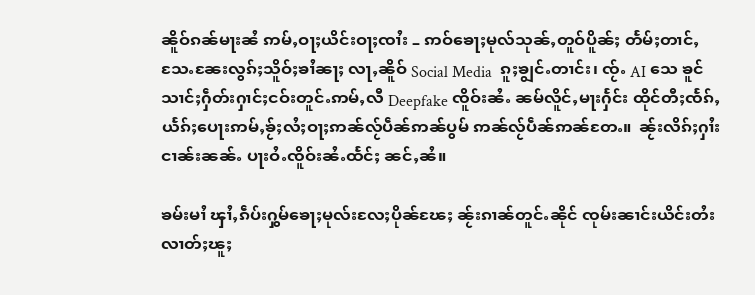ၼိူဝ်ၵၼ်မႃးၼႆ ဢမ်ႇဝႃႈယိင်းဝႃႈၸၢႆး – ဢဝ်ၶေႃႈမုလ်သုၼ်ႇတူဝ်ပိူၼ်ႈ တႅမ်ႈတၢင်ႇသႄႉၼႄးလွၵ်ႈသိူဝ်ႈၶၢႆၼႃႈ လႃႇၼိူဝ် Social Media  ၵူႈၶျွင်ႉတၢင်း၊ ၸႂ်ႉ AI သေ ၶူင်သၢင်ႈႁဵတ်းႁၢင်ႈငဝ်းတူင်ႉဢမ်ႇလီ Deepfake ၸိူဝ်းၼႆႉ ၼမ်လိူင်ႇမႃးႁႅင်း ထိုင်တီႈၸႅၵ်ႇယႅၵ်ႈပေႃးဢမ်ႇၶႂ်ႈလႆႈဝႃႈဢၼ်လႂ်ပဵၼ်ဢၼ်ပွမ် ဢၼ်လႂ်ပဵၼ်ဢၼ်တႄႉ။  ၼႂ်းလိၵ်ႈႁၢႆးငၢၼ်းၼၼ်ႉ ပႃးဝႆႉၸိူဝ်းၼႆႉထႅင်ႈ ၼင်ႇၼႆ။

ၶမ်းမၢႆ ၾၢႆႇၵဵပ်းႁွမ်ၶေႃႈမုလ်းလႄႈပိုၼ်ၽႄႈ ၼႂ်းၵၢၼ်တူင်ႉၼိုင် ၸုမ်းၼၢင်းယိင်းတႆး လၢတ်ႈၽူႈ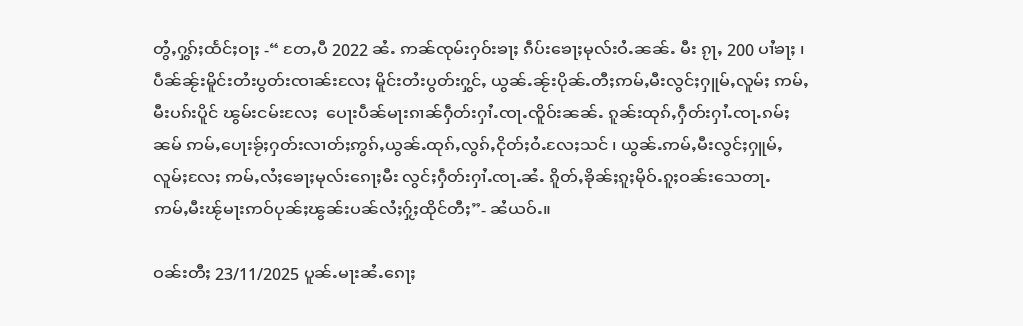တွႆႇႁွၵ်ႈထႅင်ႈဝႃႈ -“ တႄႇပီ 2022 ၼႆႉ ဢၼ်ၸုမ်းႁဝ်းၶႃႈ ၵဵပ်းၶေႃႈမုလ်းဝႆႉၼၼ်ႉ မီး ၵႂႃႇ 200 ပၢႆၶႃႈ ၊ ပဵၼ်ၼႂ်းမိူင်းတႆးပွတ်းၸၢၼ်းလႄႈ မိူင်းတႆးပွတ်းႁွင်ႇ ယွၼ်ႉၼႂ်းပိုၼ်ႉတီႈဢမ်ႇမီးလွင်ႈႁူမ်ႇလူမ်ႈ ဢမ်ႇမီးပၵ်းပိူင် ၽွမ်းငမ်းလႄႈ  ပေႃးပဵၼ်မႃးၵၢၼ်ႁဵတ်းႁၢႆႉၸႃႉၸိူဝ်းၼၼ်ႉ ၵူၼ်းထုၵ်ႇႁဵတ်းႁၢႆႉၸႃႉၵမ်ႈၼမ် ဢမ်ႇပေႃးၶႂ်ႈႁတ်းလၢတ်ႈဢွၵ်ႇယွၼ်ႉထုၵ်ႇလွၵ်ႇငိုတ်ႈဝႆႉလႄႈသင် ၊ ယွၼ်ႉဢမ်ႇမီးလွင်ႈႁူမ်ႇလူမ်ႈလႄႈ ဢမ်ႇလႆႈၶေႃႈမုလ်းၵေႃႈမီး လွင်ႈႁဵတ်းႁၢႆႉၸႃႉၼႆႉ ၵိူတ်ႇၶိုၼ်ႈၵူႈမိုဝ်ႉၵူႈဝၼ်းသေတႃႉ ဢမ်ႇမီးၽႂ်မႃးဢဝ်ပုၼ်ႈၽွၼ်းပၼ်လႆႈႁႂ်ႈထိုင်တီႈ”- ၼႆယဝ်ႉ။

ဝၼ်းတီႈ 23/11/2025 ပူၼ်ႉမႃးၼႆႉၵေႃႈ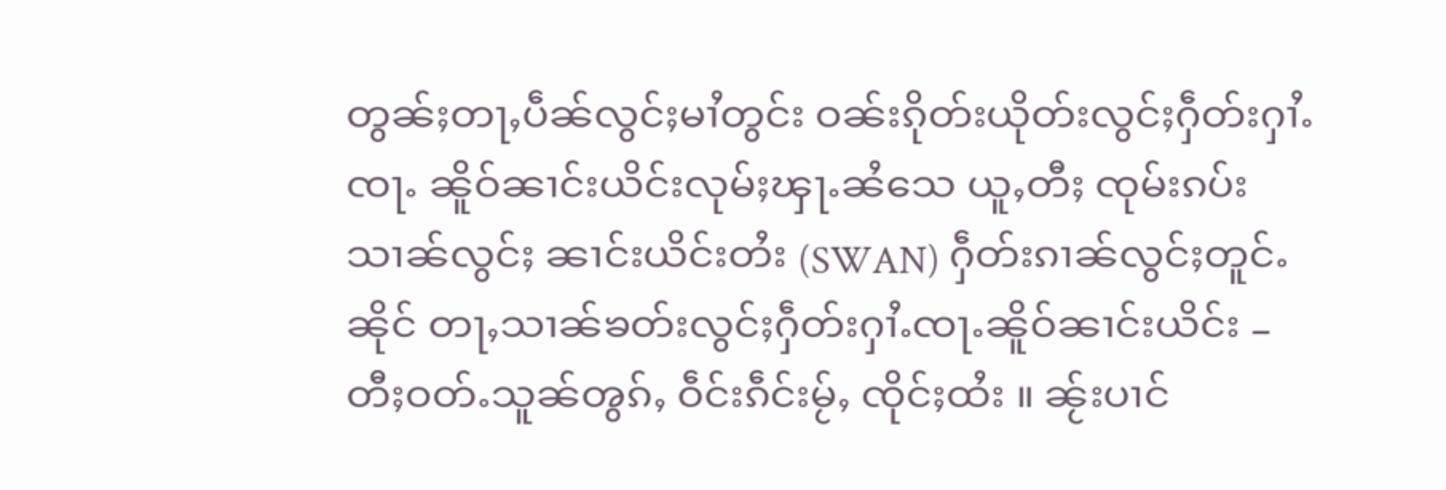တွၼ်ႈတႃႇပဵၼ်လွင်ႈမၢႆတွင်း ဝၼ်းၵိုတ်းယိုတ်းလွင်ႈႁဵတ်းႁၢႆႉၸႃႉ ၼိူဝ်ၼၢင်းယိင်းလုမ်ႈၾႃႉၼႆသေ ယူႇတီႈ ၸုမ်းၵပ်းသၢၼ်လွင်ႈ ၼၢင်းယိင်းတႆး (SWAN) ႁဵတ်းၵၢၼ်လွင်ႈတူင်ႉၼိုင် တႃႇသၢၼ်ၶတ်းလွင်ႈႁဵတ်းႁၢႆႉၸႃႉၼိူဝ်ၼၢင်းယိင်း –  တီႈဝတ်ႉသူၼ်ၻွၵ်ႇ ဝဵင်းၵဵင်းမႂ်ႇ ၸိုင်ႈထႆး ။ ၼႂ်းပၢင်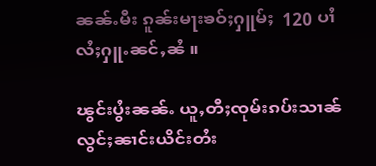ၼၼ်ႉမီး ၵူၼ်းမႃးၶဝ်ႈႁူမ်ႈ  120 ပၢႆ   လႆႈႁူႉၼင်ႇၼႆ ။

ၽွင်းပွႆးၼၼ်ႉ ယူႇတီႈၸုမ်းၵပ်းသၢၼ်လွင်ႈၼၢင်းယိင်းတႆး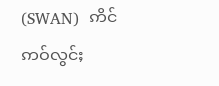(SWAN)  ဢိင်ဢဝ်လွင်ႈ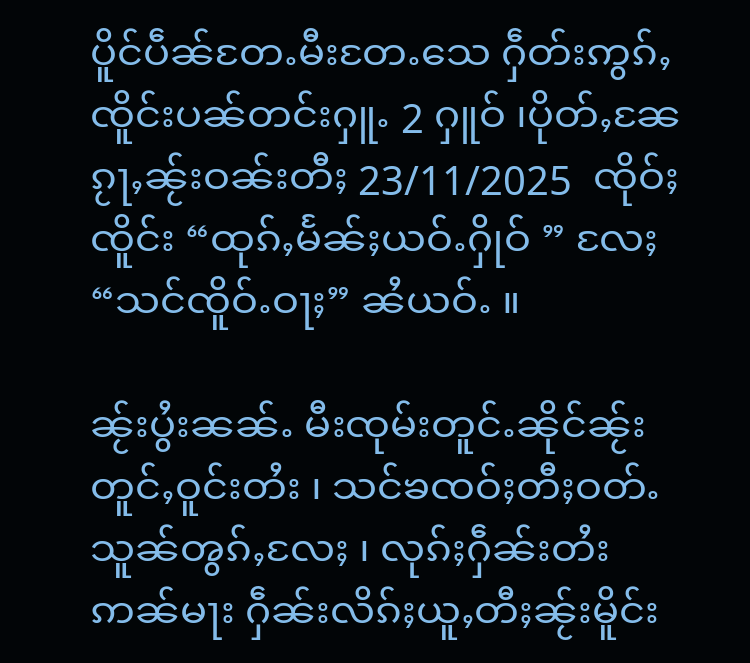ပိူင်ပဵၼ်တႄႉမီးတႄႉသေ ႁဵတ်းဢွၵ်ႇၸိူင်းပၼ်တင်းႁူႉ 2 ႁူဝ် ၊ပိုတ်ႇၼႄၵႂႃႇၼႂ်းဝၼ်းတီႈ 23/11/2025  ၸိုဝ်ႈၸိူင်း “ထုၵ်ႇမႅၼ်ႈယဝ်ႉႁိုဝ် ” လႄႈ “သင်ၸိူဝ်ႉဝႃႈ” ၼႆယဝ်ႉ ။

ၼႂ်းပွႆးၼၼ်ႉ မီးၸုမ်းတူင်ႉၼိုင်ၼႂ်းတူင်ႇဝူင်းတႆး ၊ သင်ၶၸဝ်ႈတီႈဝတ်ႉသူၼ်ၻွၵ်ႇလႄႈ ၊ လုၵ်ႈႁဵၼ်းတႆး ဢၼ်မႃး ႁဵၼ်းလိၵ်ႈယူႇတီႈၼႂ်းမိူင်း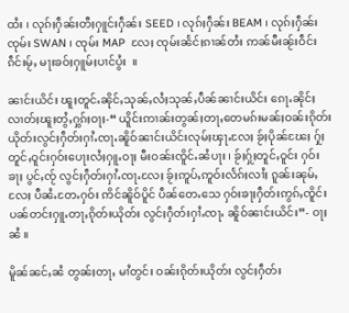ထႆး ၊ လုၵ်ႈႁဵၼ်းတီႈႁူင်းႁဵၼ်း SEED ၊ လုၵ်ႈႁဵၼ်း BEAM ၊ လုၵ်ႈႁဵၼ်းၸုမ်း SWAN ၊ ၸုမ်း MAP  လႄႈ ၸုမ်းၼႅင်ႈၵၢၼ်တႆး ဢၼ်မီးၼႂ်းဝဵင်းၵဵင်းမႂ်ႇ မႃးၶဝ်ႈႁူမ်ႈပၢင်ပွႆး  ။

ၼၢင်းယိင်း ၽူႈတူင်ႉၼိုင်ႇသုၼ်ႇလႆႈသုၼ်ႇပဵၼ်ၼၢင်းယိင်း ၵေႃႉၼိုင်ႈ လၢတ်ႈၽူႈတွႆႇႁွၵ်ႈဝႃႈ-“ ယိူင်းဢၢၼ်းတွၼ်ႈတႃႇတေမၵ်းမၼ်ႈဝၼ်းၵိုတ်းယိုတ်းလွင်ႈႁဵတ်းႁၢႆႉၸႃႉၼိူဝ်ၼၢင်းယိင်းလုမ်ႈၾႃႉလႄႈ ၶႂ်ႈပိုၼ်ၽႄႈ ႁႂ်ႈတူင်ႇဝူင်းႁဝ်းပေႃးလႆႈႁူႉဝႃႈ မီးဝၼ်းၸိူင်ႉၼႆပႃး ၊ ၶႂ်ႈႁႂ်ႈတူင်ႇဝူင်း ႁဝ်းၶႃႈ ပွင်ႇၸႂ် လွင်ႈႁဵတ်းႁၢႆႉၸႃႉလႄႈ ၶႂ်ႈဢူပ်ႇဢူဝ်းလႅၵ်ႈလၢႆႈ ၵူၼ်းၼုမ်ႇ လႄႈ ပီၼႆႉတႄႉႁဝ်း ဢိင်ၼိူဝ်ပိူင် ပဵၼ်တေႉသေ ႁဝ်းၶႃႈႁဵတ်းဢွၵ်ႇၸိူင်း ပၼ်တင်းႁူႉတႃႇၵိုတ်းယိုတ်း လွင်ႈႁဵတ်းႁၢႆႉၸႃႉ ၼိူဝ်ၼၢင်းယိင်း”- ဝႃႈၼႆ ။

မိူၼ်ၼင်ႇၼႆ တွၼ်ႈတႃႇ မၢႆတွင်း ဝၼ်းၵိုတ်းယိုတ်း လွင်ႈႁဵတ်း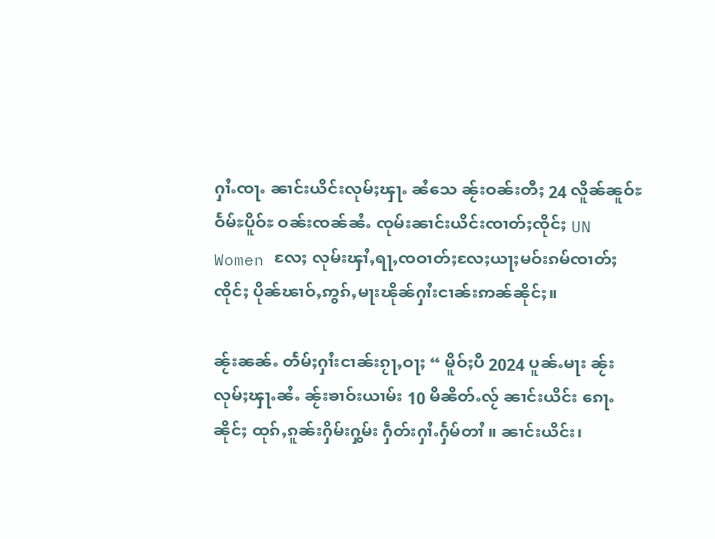ႁၢႆႉၸႃႉ ၼၢင်းယိင်းလုမ်ႈၾႃႉ ၼႆသေ ၼႂ်းဝၼ်းတီႈ 24 လိူၼ်ၼူဝ်ႊဝႅမ်ႊပိူဝ်ႊ ဝၼ်းၸၼ်ၼႆႉ ၸုမ်းၼၢင်းယိင်းၸၢတ်ႈၸိုင်ႈ UN Women လႄႈ လုမ်းၾၢႆႇရႃႇၸဝၢတ်ႈလႄႈယႃႈမဝ်းၵမ်ၸၢတ်ႈၸိုင်ႈ ပိုၼ်ၽၢဝ်ႇဢွၵ်ႇမႃးၽိုၼ်ႁၢႆးငၢၼ်းဢၼ်ၼိုင်ႈ။

ၼႂ်းၼၼ်ႉ တႅမ်ႈႁၢႆးငၢၼ်းၵႂႃႇဝႃႈ “ မိူဝ်ႈပီ 2024 ပူၼ်ႉမႃး ၼႂ်းလုမ်ႈၾႃႉၼႆႉ ၼႂ်းၶၢဝ်းယၢမ်း 10 မိၼိတ်ႉလႂ် ၼၢင်းယိင်း ၵေႃႉၼိုင်ႈ ထုၵ်ႇၵူၼ်းႁိမ်းႁွမ်း ႁဵတ်းႁၢႆႉႁႅမ်တၢႆ ။ ၼၢင်းယိင်း၊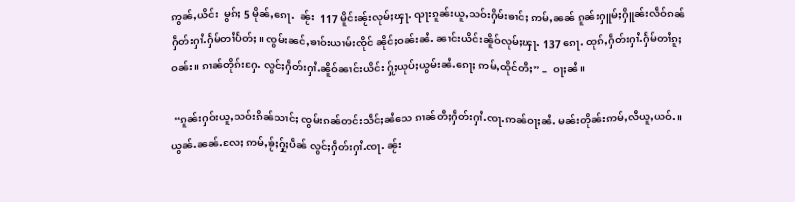ဢွၼ်ႇယိင်း  မွၵ်ႈ 5 မိုၼ်ႇၵေႃႉ  ၼႂ်း  117 မိူင်းၼႂ်းလုမ်ႈၾႃႉ ၺႃးၵူၼ်းယူႇသဝ်းႁိမ်းၶၢင်ႈ ဢမ်ႇၼၼ် ၵူၼ်းႁူမ်ႈႁိူၼ်းလဵဝ်ၵၼ် ႁဵတ်းႁၢႆႉႁႅမ်တၢႆပႅတ်ႈ။ ၸွမ်းၼင်ႇၶၢဝ်းယၢမ်းၸိုင် ၼိုင်ႈဝၼ်းၼႆႉ ၼၢင်းယိင်းၼိူဝ်လုမ်ႈၾႃႉ 137 ၵေႃႉ ထုၵ်ႇႁဵတ်းႁၢႆႉႁႅမ်တၢႆၵူႈဝၼ်း။ ၵၢၼ်တိုၵ်းႁႄႉ လွင်ႈႁဵတ်းႁၢႆႉၼိူဝ်ၼၢင်းယိင်း ႁႂ်ႈယုပ်ႈယွမ်းၼႆႉၵေႃႈ ဢမ်ႇထိုင်တီႈ” –  ဝႃႈၼႆ။

 “ၵူၼ်းႁဝ်းယူႇသဝ်းၵိၼ်သၢင်ႈ ၸွမ်းၵၼ်တင်းသဵင်ႈၼႆသေ ၵၢၼ်တီႈႁဵတ်းႁၢႆႉၸႃႉဢၼ်ဝႃႈၼႆႉ မၼ်းတိုၼ်းဢမ်ႇလီယူႇယဝ်ႉ။  ယွၼ်ႉၼၼ်ႉလႄႈ ဢမ်ႇၶႂ်ႈႁႂ်ႈပဵၼ် လွင်ႈႁဵတ်းႁၢႆႉၸႃႉ ၼႂ်း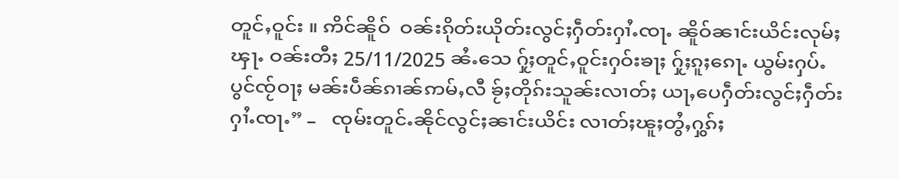တူင်ႇဝူင်း ။ ဢိင်ၼိူဝ်  ဝၼ်းၵိုတ်းယိုတ်းလွင်ႈႁဵတ်းႁၢႆႉၸႃႉ ၼိူဝ်ၼၢင်းယိင်းလုမ်ႈၾႃႉ ဝၼ်းတီႈ 25/11/2025 ၼႆႉသေ ႁႂ်ႈတူင်ႇဝူင်းႁဝ်းၶႃႈ ႁႂ်ႈၵူႈၵေႃႉ ယွမ်းႁပ်ႉပွင်ၸႂ်ဝႃႈ မၼ်းပဵၼ်ၵၢၼ်ဢမ်ႇလီ ၶႂ်ႈတိုၵ်းသူၼ်းလၢတ်ႈ ယႃႇပေႁဵတ်းလွင်ႈႁဵတ်းႁၢႆႉၸႃႉ” –   ၸုမ်းတူင်ႉၼိုင်လွင်ႈၼၢင်းယိင်း လၢတ်ႈၽူႈတွႆႇႁွၵ်ႈ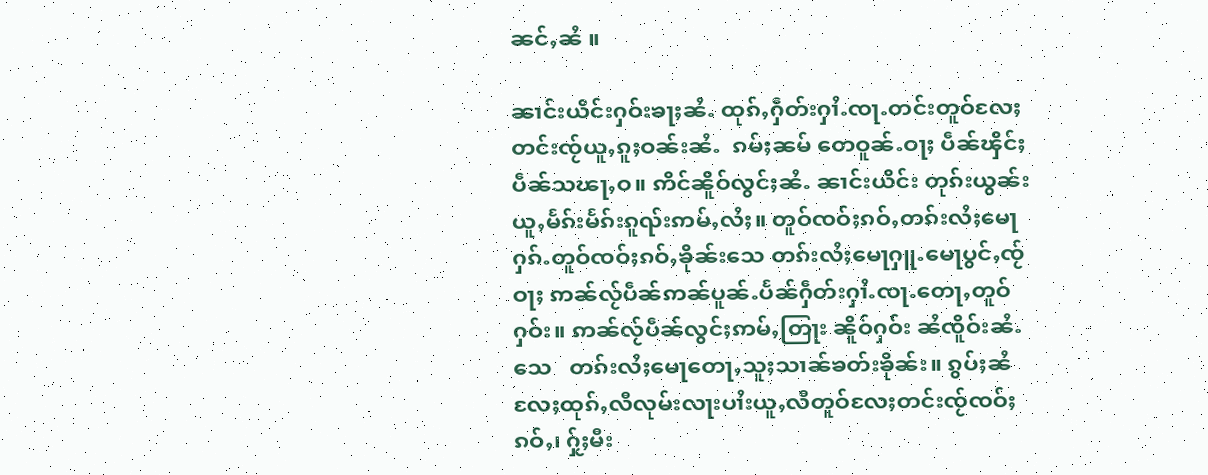ၼင်ႇၼႆ ။

ၼၢင်းယိင်းႁဝ်းၶႃႈၼႆႉ ထုၵ်ႇႁဵတ်းႁၢႆႉၸႃႉတင်းတူဝ်လႄႈတင်းၸႂ်ယူႇၵူႈဝၼ်းၼႆႉ  ၵမ်ႈၼမ် တေဝူၼ်ႉဝႃႈ ပဵၼ်ၾိင်ႈ ပဵၼ်သၽႃႇဝ။ ဢိင်ၼိူဝ်လွင်ႈၼႆႉ ၼၢင်းယိင်း တုၵ်းယွၼ်းယူႇမႅၵ်းမႅၵ်းၵူၺ်းဢမ်ႇလႆႈ။ တူဝ်ၸဝ်ႈၵဝ်ႇတၵ်းလႆႈမေႃႁၵ်ႉတူဝ်ၸဝ်ႈၵဝ်ႇၶိုၼ်းသေ တၵ်းလႆႈမေႃႁူႉမေႃပွင်ႇၸႂ်ဝႃႈ ဢၼ်လႂ်ပဵၼ်ဢၼ်ပူၼ်ႉပႅၼ်ႁဵတ်းႁၢႆႉၸႃႉတေႃႇတူဝ်ႁဝ်း။ ဢၼ်လႂ်ပဵၼ်လွင်ႈဢမ်ႇတြႃး ၼိူဝ်ႁဝ်း ၼႆၸိူဝ်းၼႆႉသေ   တၵ်းလႆႈမေႃတေႃႇသူႈသၢၼ်ၶတ်းၶိုၼ်း။ ၵွပ်ႈၼႆလႄႈထုၵ်ႇလီလုမ်းလႃးပၢႆးယူႇလီတူဝ်လႄႈတင်းၸႂ်ၸဝ်ႈၵဝ်ႇ၊ ႁႂ်ႈမီး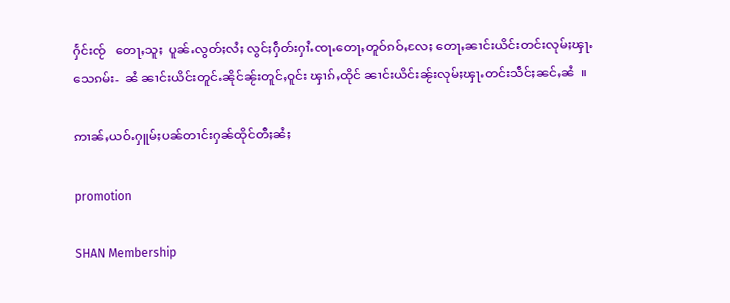ႁႅင်းၸႂ်   တေႃႇသူႈ  ပူၼ်ႉလွတ်ႈလႆႈ လွင်ႈႁဵတ်းႁၢႆႉၸႃႉတေႃႇတူဝ်ၵဝ်ႇလႄႈ တေႃႇၼၢင်းယိင်းတင်းလုမ်ႈၾႃႉသေၵမ်း-  ၼႆ ၼၢင်းယိင်းတူင်ႉၼိုင်ၼႂ်းတူင်ႇဝူင်း ၾၢၵ်ႇထိုင် ၼၢင်းယိင်းၼႂ်းလုမ်ႈၾႃႉတင်းသဵင်ႈၼင်ႇၼႆ  ။

ဢၢၼ်ႇယဝ်ႉႁူမ်ႈပၼ်တၢင်းႁၼ်ထိုင်တီႈၼႆႈ

promotion

SHAN Membership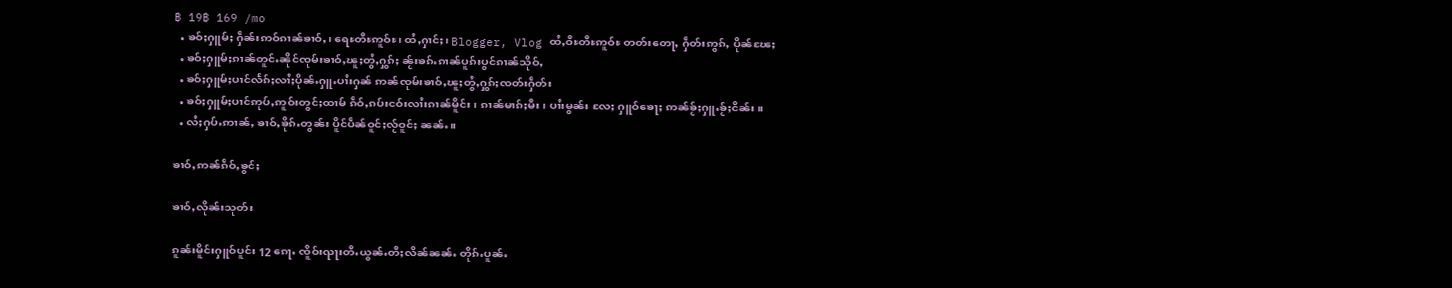฿ 19฿ 169 /mo
  • ၶဝ်ႈႁူမ်ႈ ႁဵၼ်းဢဝ်ၵၢၼ်ၶၢဝ်ႇ၊ ရေႊတီႊဢူဝ်ႊ၊ ထႆႇႁၢင်ႈ၊ Blogger, Vlog ထႆႇဝီႊတီႊဢူဝ်ႊ တတ်းတေႃႇ ႁဵတ်းဢွၵ်ႇ ပိုၼ်ၽႄႈ
  • ၶဝ်ႈႁူမ်ႈၵၢၼ်တူင်ႉၼိုင်ၸုမ်းၶၢဝ်ႇၽူႈတွႆႇႁွၵ်ႈ ၼႂ်းၶၵ်ႉၵၢၼ်ပူၵ်းပွင်ၵၢၼ်သိုဝ်ႇ
  • ၶဝ်ႈႁူမ်ႈပၢင်လႅၵ်ႈလၢႆႈပိုၼ်ႉႁူႉပၢႆးႁၼ် ဢၼ်ၸုမ်းၶၢဝ်ႇၽူႈတွႆႇႁွၵ်ႈၸတ်းႁဵတ်း
  • ၶဝ်ႈႁူမ်ႈပၢင်ဢုပ်ႇဢူဝ်းတွင်ႈထၢမ် ၵဵဝ်ႇၵပ်းငဝ်းလၢႆးၵၢၼ်မိူင်း၊ ၵၢၼ်မၢၵ်ႈမီး၊ ပၢႆးမွၼ်း လႄႈ ႁူဝ်ၶေႃႈ ဢၼ်ၶႂ်ႈႁူႉၶႂ်ႈငိၼ်း။
  • လႆႈႁပ်ႉဢၢၼ်ႇ ၶၢဝ်ႇၶိုၵ်ႉတွၼ်း ပိူင်ပဵၼ်ဝူင်ႈလႂ်ဝူင်ႈ ၼၼ်ႉ။

ၶၢဝ်ႇဢၼ်ၵဵဝ်ႇၶွင်ႈ

ၶၢဝ်ႇလိုၼ်းသုတ်း

ၵူၼ်းမိူင်းႁူဝ်ပူင်း 12 ၵေႃႉ ၸိူဝ်းၺႃးတီႉယွၼ်ႉတီႈလိၼ်ၼၼ်ႉ တိုၵ်ႉပူၼ်ႉ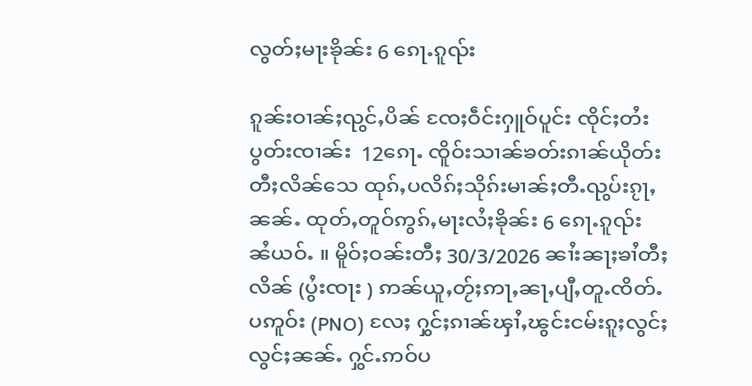လွတ်ႈမႃးၶိုၼ်း 6 ၵေႃႉၵူၺ်း

ၵူၼ်းဝၢၼ်ႈၺွင်ႇပိၼ် ၸႄႈဝဵင်းႁူဝ်ပူင်း ၸိုင်ႈတႆးပွတ်းၸၢၼ်း  12ၵေႃႉ ၸိူဝ်းသၢၼ်ၶတ်းၵၢၼ်ယိုတ်းတီႈလိၼ်သေ ထုၵ်ႇပလိၵ်ႈသိုၵ်းမၢၼ်ႈတီႉၺွပ်းၵႂႃႇၼၼ်ႉ ထုတ်ႇတူဝ်ဢွၵ်ႇမႃးလႆႈၶိုၼ်း 6 ၵေႃႉၵူၺ်း ၼႆယဝ်ႉ ။ မိူဝ်ႈဝၼ်းတီႈ 30/3/2026 ၼၢႆးၼႃႈၶၢႆတီႈလိၼ် (ပွႆးၸႃး ) ဢၼ်ယူႇတႂ်ႈဢႃႇၼႃႇပျီႇတူႉၸိတ်ႉပဢူဝ်း (PNO) လႄႈ ႁွင်ႈၵၢၼ်ၾၢႆႇၽွင်းငမ်းၵူႈလွင်ႈလွင်ႈၼၼ်ႉ ႁွင်ႉဢဝ်ပ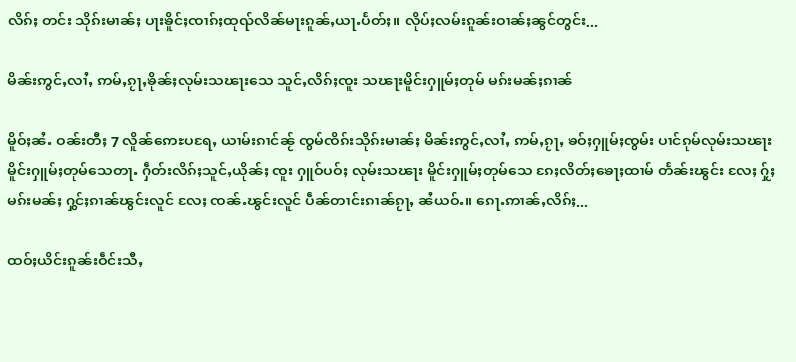လိၵ်ႈ တင်း သိုၵ်းမၢၼ်ႈ ပႃးၶိူင်ႈၸၢၵ်ႈထုၺ်လိၼ်မႃးၵူၼ်ႇယႃႉပႅတ်ႈ။ လိုပ်ႈလမ်းၵူၼ်းဝၢၼ်ႈၼွင်တွင်း...

မိၼ်းဢွင်ႇလၢႆႇ ဢမ်ႇၵႂႃႇၶိုၼ်ႈလုမ်းသၽႃးသေ သူင်ႇလိၵ်ႈၸူး သၽႃးမိူင်းႁူမ်ႈတုမ် မၵ်းမၼ်ႈၵၢၼ်

မိူဝ်ႈၼႆႉ ဝၼ်းတီႈ 7 လိူၼ်ဢေႊပရႄႇ ယၢမ်းၵၢင်ၼႂ် ၸွမ်ၸိၵ်းသိုၵ်းမၢၼ်ႈ မိၼ်းဢွင်ႇလၢႆႇ ဢမ်ႇၵႂႃႇ ၶဝ်ႈႁူမ်ႈၸွမ်း ပၢင်ၵုမ်လုမ်းသၽႃးမိူင်းႁူမ်ႈတုမ်သေတႃႉ ႁဵတ်းလိၵ်ႈသူင်ႇယိုၼ်ႈ ၸူး ႁူဝ်ပဝ်ႈ လုမ်းသၽႃး မိူင်းႁူမ်ႈတုမ်သေ ၵႄႈလိတ်ႈၶေႃႈထၢမ် တႅၼ်းၽွင်း လႄႈ ႁႂ်ႈမၵ်းမၼ်ႈ ႁွင်ႈၵၢၼ်ၽွင်းလူင် လႄႈ ၸၼ်ႉၽွင်းလူင် ပဵၼ်တၢင်းၵၢၼ်ၵႂႃႇ ၼႆယဝ်ႉ။ ၵေႃႉဢၢၼ်ႇလိၵ်ႈ...

ထဝ်ႈယိင်းၵူၼ်းဝဵင်းသီႇ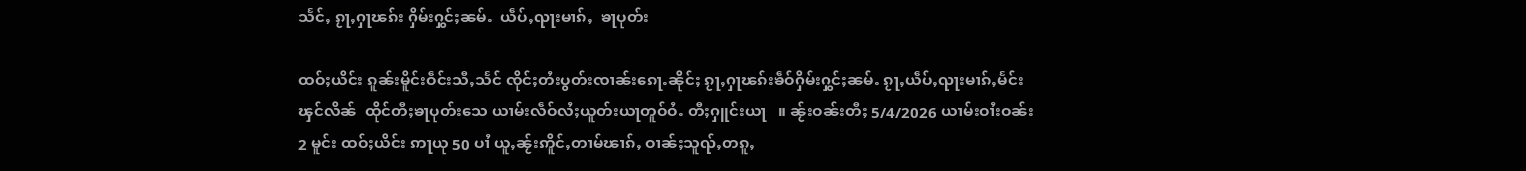သႅင်ႇ ၵႂႃႇႁႃၽၵ်း ႁိမ်းႁွင်ႈၼမ်ႉ  ယဵပ်ႇၺႃးမၢၵ်ႇ  ၶႃပုတ်း

ထဝ်ႈယိင်း ၵူၼ်းမိူင်းဝဵင်းသီႇသႅင် ၸိုင်ႈတႆးပွတ်းၸၢၼ်းၵေႃႉၼိုင်ႈ ၵႂႃႇႁႃၽၵ်းၶဵဝ်ႁိမ်းႁွင်ႈၼမ်ႉ ၵႂႃႇယဵပ်ႇၺႃးမၢၵ်ႇမႅင်းၾင်လိၼ်  ထိုင်တီႈၶႃပုတ်းသေ ယၢမ်းလဵဝ်လႆႈယူတ်းယႃတူဝ်ဝႆႉ တီႈႁူင်းယႃ   ။ ၼႂ်းဝၼ်းတီႈ 5/4/2026 ယၢမ်းဝၢႆးဝၼ်း 2 မူင်း ထဝ်ႈယိင်း ဢႃယု 50 ပၢႆ ယူႇၼႂ်းဢိူင်ႇတၢမ်ၽၢၵ်ႇ ဝၢၼ်ႈသူၺ်ႇတၵူႇ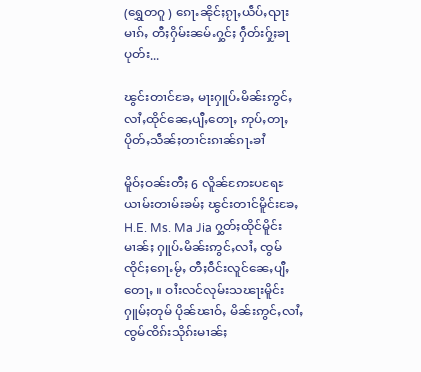(ရွှေတဂူ ) ၵေႃႉၼိုင်ႈၵႂႃႇယဵပ်ႇၺႃးမၢၵ်ႇ တီႈႁိမ်းၼမ်ႉႁွင်ႈ ႁဵတ်းႁႂ်ႈၶႃပုတ်း...

ၽွင်းတၢင်ၶႄႇ မႃးႁူပ်ႉမိၼ်းဢွင်ႇလၢႆႇထိုင်ၼေႇပျီႇတေႃႇ ဢုပ်ႇတႃႇပိုတ်ႇသဵၼ်ႈတၢင်းၵၢၼ်ၵႃႉၶၢႆ

မိူဝ်ႈဝၼ်းတီႈ 6 လိူၼ်ဢႄႊပရႄႊ ယၢမ်းတၢမ်းၶမ်ႈ ၽွင်းတၢင်မိူင်းၶႄႇ H.E. Ms. Ma Jia ႁွတ်ႈထိုင်မိူင်းမၢၼ်ႈ ႁူပ်ႉမိၼ်းဢွင်ႇလၢႆႇ ၸွမ်ၸိုင်ႈၵေႃႉမႂ်ႇ တီႈဝဵင်းလူင်ၼေႇပျီႇတေႃႇ ။ ဝၢႆးလင်လုမ်းသၽႃးမိူင်းႁူမ်ႈတုမ် ပိုၼ်ၽၢဝ်ႇ မိၼ်းဢွင်ႇလၢႆႇ ၸွမ်ၸိၵ်းသိုၵ်းမၢၼ်ႈ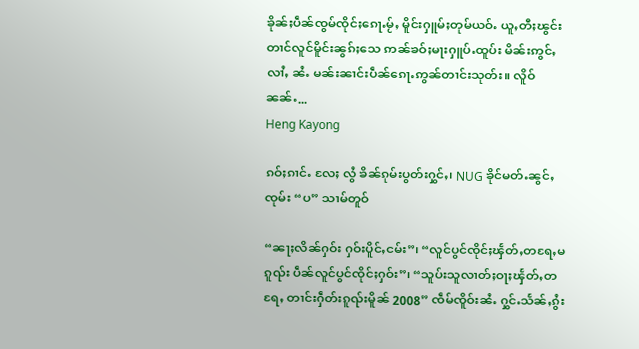ၶိုၼ်ႈပဵၼ်ၸွမ်ၸိုင်ႈၵေႃႉမႂ်ႇ မိူင်းႁူမ်ႈတုမ်ယဝ်ႉ ယူႇတီႈၽွင်းတၢင်လူင်မိူင်းၼွၵ်ႈသေ ဢၼ်ၶဝ်ႈမႃးႁူပ်ႉထူပ်း မိၼ်းဢွင်ႇလၢႆႇ ၼႆႉ မၼ်းၼၢင်းပဵၼ်ၵေႃႉဢွၼ်တၢင်းသုတ်း။ လိူဝ်ၼၼ်ႉ...
Heng Kayong

ၵဝ်ႈၵၢင်ႉ လႄႈ လွႆ ၶိၼ်ၵုမ်းပွတ်းႁွင်ႇ၊ NUG ၶိုင်မတ်ႉၼွင်ႇ ၸုမ်း “ပ” သၢမ်တူဝ်

“ၼႃႈလိၼ်ႁဝ်း ႁဝ်းပိူင်ႇငမ်း”၊ “လူင်ပွင်ၸိုင်ႈၾႅတ်ႇတရႄႇမၵူၺ်း ပဵၼ်လူင်ပွင်ၸိုင်ႈႁဝ်း”၊ “သူပ်းသူလၢတ်ႈဝႃႈၾႅတ်ႇတရႄႇ တၢင်းႁဵတ်းၵူၺ်းမိူၼ် 2008” ၸဵမ်ၸိူဝ်းၼႆႉ ႁွင်ႉသႅၼ်ႇၵွႆး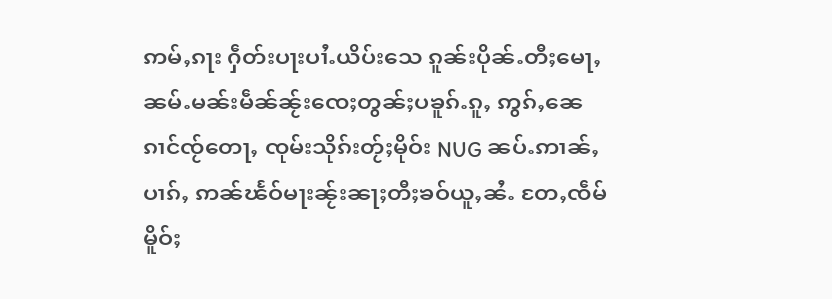ဢမ်ႇၵႃး ႁဵတ်းပႃးပၢႆႉယိပ်းသေ ၵူၼ်းပိုၼ်ႉတီႈမေႃႇၼမ်ႉမၼ်းမဵၼ်ၼႂ်းၸေႈတွၼ်ႈပၶူၵ်ႉၵူႇ ဢွၵ်ႇၼေၵၢင်ၸႂ်တေႃႇ ၸုမ်းသိုၵ်းတႂ်ႈမိုဝ်း NUG ၼပ်ႉဢၢၼ်ႇပၢၵ်ႇ ဢၼ်ၽႅဝ်မႃးၼႂ်းၼႃႈတီႈၶဝ်ယူႇၼႆႉ တႄႇၸဵမ်မိူဝ်ႈ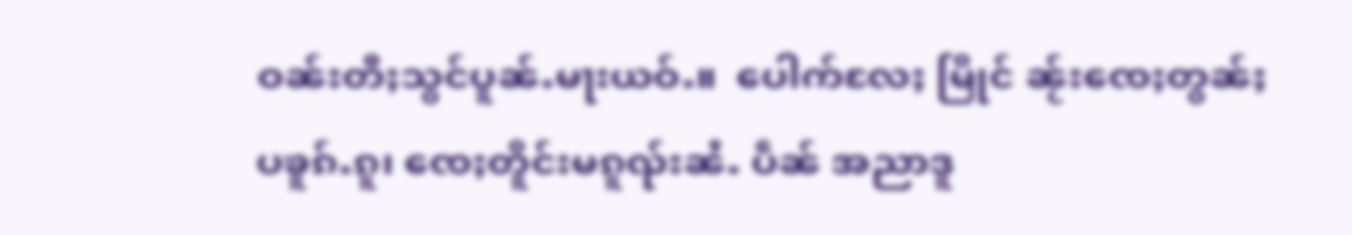ဝၼ်းတီႈသွင်ပူၼ်ႉမႃးယဝ်ႉ။  ပေါက်လႄႈ မြိုင် ၼႂ်းၸေႈတွၼ်ႈပၶူၵ်ႉၵူ၊ ၸေႈတိူင်းမၵူၺ်းၼႆႉ ပဵၼ် အညာဒူ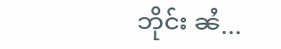ဘိုင်း ၼႆ...